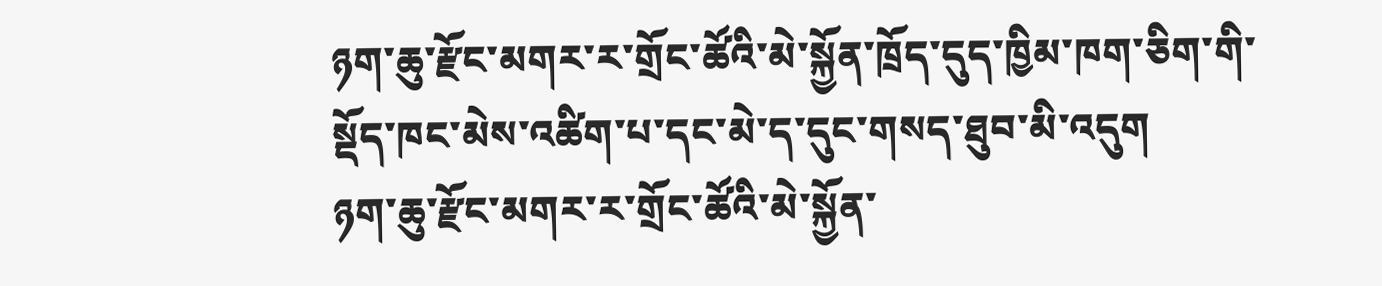ཉག་ཆུ་རྫོང་མགར་ར་གྲོང་ཚོའི་མེ་སྐྱོན་ཁྲོད་དུད་ཁྱིམ་ཁག་ཅིག་གི་སྡོད་ཁང་མེས་འཚིག་པ་དང་མེ་ད་དུང་གསད་ཐུབ་མི་འདུག
ཉག་ཆུ་རྫོང་མགར་ར་གྲོང་ཚོའི་མེ་སྐྱོན་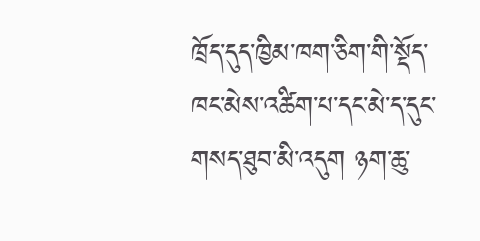ཁྲོད་དུད་ཁྱིམ་ཁག་ཅིག་གི་སྡོད་ཁང་མེས་འཚིག་པ་དང་མེ་ད་དུང་གསད་ཐུབ་མི་འདུག ཉག་ཆུ་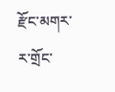རྫོང་མགར་ར་གྲོང་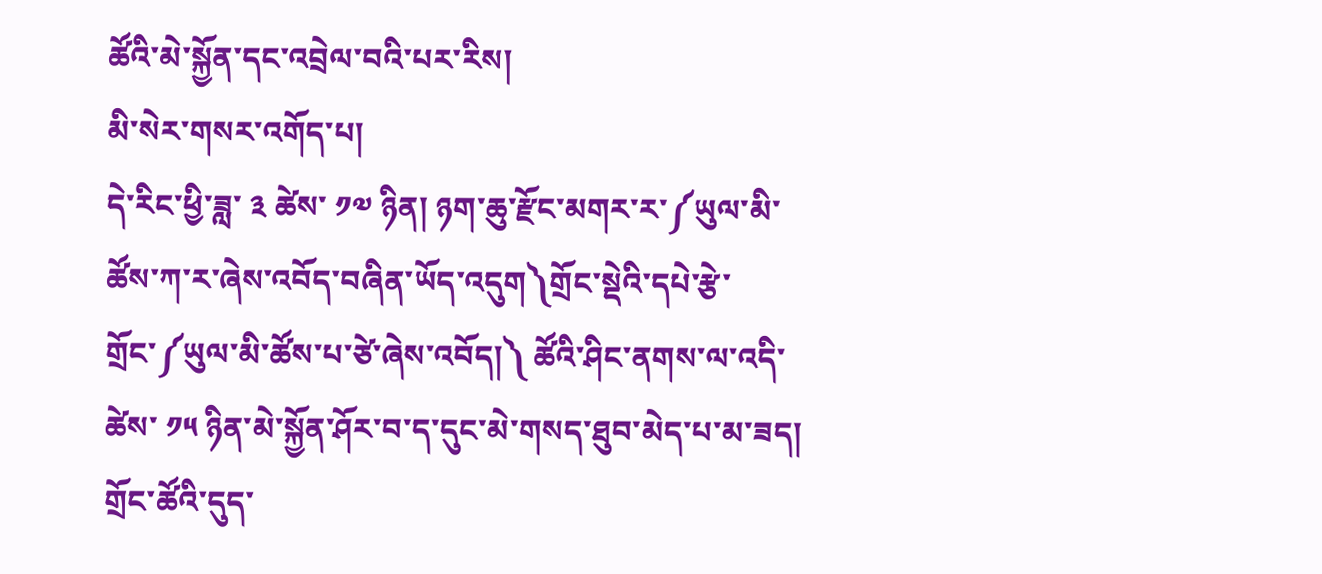ཚོའི་མེ་སྐྱོན་དང་འབྲེལ་བའི་པར་རིས།
མི་སེར་གསར་འགོད་པ།
དེ་རིང་ཕྱི་ཟླ་ ༣ ཚེས་ ༡༧ ཉིན། ཉག་ཆུ་རྫོང་མགར་ར་༼ཡུལ་མི་ཚོས་ཀ་ར་ཞེས་འབོད་བཞིན་ཡོད་འདུག༽གྲོང་སྡེའི་དཔེ་རྩེ་གྲོང་༼ཡུལ་མི་ཚོས་པ་ཙེ་ཞེས་འབོད།༽ ཚོའི་ཤིང་ནགས་ལ་འདི་ཚེས་ ༡༥ ཉིན་མེ་སྐྱོན་ཤོར་བ་ད་དུང་མེ་གསད་ཐུབ་མེད་པ་མ་ཟད། གྲོང་ཚོའི་དུད་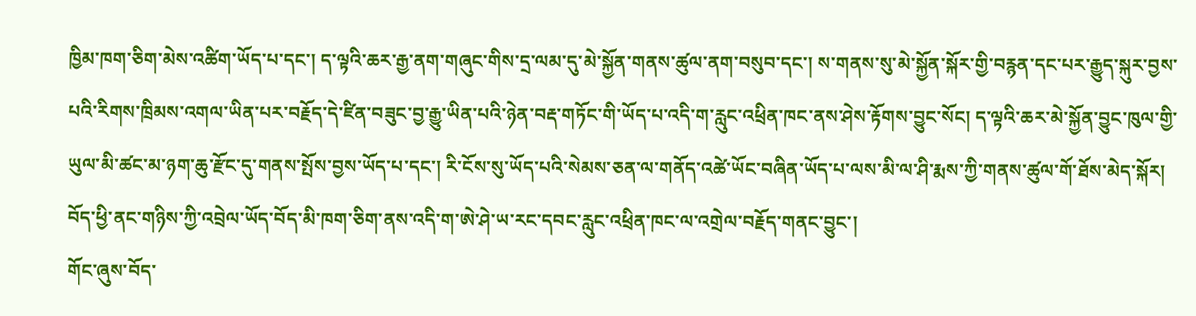ཁྱིམ་ཁག་ཅིག་མེས་འཚིག་ཡོད་པ་དང་། ད་ལྟའི་ཆར་རྒྱ་ནག་གཞུང་གིས་དྲ་ལམ་དུ་མེ་སྐྱོན་གནས་ཚུལ་ནག་བསུབ་དང་། ས་གནས་སུ་མེ་སྐྱོན་སྐོར་གྱི་བརྙན་དང་པར་རྒྱུད་སྐུར་བྱས་པའི་རིགས་ཁྲིམས་འགལ་ཡིན་པར་བརྗོད་དེ་ཛིན་བཟུང་བྱ་རྒྱུ་ཡིན་པའི་ཉེན་བརྡ་གཏོང་གི་ཡོད་པ་འདི་ག་རླུང་འཕྲིན་ཁང་ནས་ཤེས་རྟོགས་བྱུང་སོང། ད་ལྟའི་ཆར་མེ་སྐྱོན་བྱུང་ཁུལ་གྱི་ཡུལ་མི་ཚང་མ་ཉག་ཆུ་རྫོང་དུ་གནས་སྤོས་བྱས་ཡོད་པ་དང་། རི་ངོས་སུ་ཡོད་པའི་སེམས་ཅན་ལ་གནོད་འཚེ་ཡོང་བཞིན་ཡོད་པ་ལས་མི་ལ་ཤི་རྨས་ཀྱི་གནས་ཚུལ་གོ་ཐོས་མེད་སྐོར། བོད་ཕྱི་ནང་གཉིས་ཀྱི་འབྲེལ་ཡོད་བོད་མི་ཁག་ཅིག་ནས་འདི་ག་ཨེ་ཤེ་ཡ་རང་དབང་རླུང་འཕྲིན་ཁང་ལ་འགྲེལ་བརྗོད་གནང་བྱུང་།
གོང་ཞུས་བོད་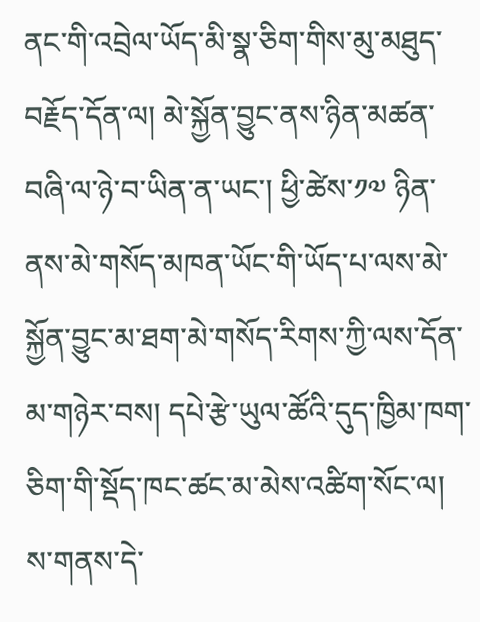ནང་གི་འབྲེལ་ཡོད་མི་སྣ་ཅིག་གིས་མུ་མཐུད་བརྗོད་དོན་ལ། མེ་སྐྱོན་བྱུང་ནས་ཉིན་མཚན་བཞི་ལ་ཉེ་བ་ཡིན་ན་ཡང་། ཕྱི་ཚེས་༡༧ ཉིན་ནས་མེ་གསོད་མཁན་ཡོང་གི་ཡོད་པ་ལས་མེ་སྐྱོན་བྱུང་མ་ཐག་མེ་གསོད་རིགས་ཀྱི་ལས་དོན་མ་གཉེར་བས། དཔེ་རྩེ་ཡུལ་ཚོའི་དུད་ཁྱིམ་ཁག་ཅིག་གི་སྡོད་ཁང་ཚང་མ་མེས་འཚིག་སོང་ལ། ས་གནས་དེ་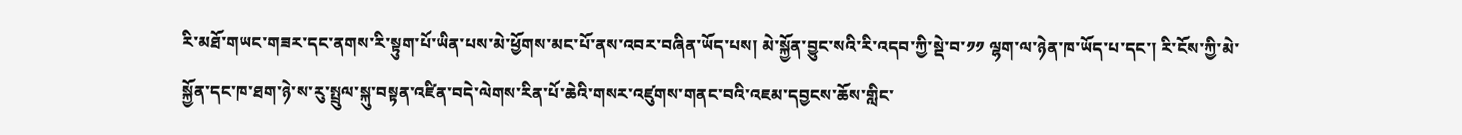རི་མཐོ་གཡང་གཟར་དང་ནགས་རི་སྟུག་པོ་ཡིན་པས་མེ་ཕྱོགས་མང་པོ་ནས་འབར་བཞིན་ཡོད་པས། མེ་སྐྱོན་བྱུང་སའི་རི་འདབ་ཀྱི་སྡེ་བ་༡༡ ལྷག་ལ་ཉེན་ཁ་ཡོད་པ་དང་། རི་ངོས་ཀྱི་མེ་སྐྱོན་དང་ཁ་ཐག་ཉེ་ས་རུ་སྤྲུལ་སྐུ་བསྟན་འཛིན་བདེ་ལེགས་རིན་པོ་ཆེའི་གསར་འཛུགས་གནང་བའི་འཇམ་དབྱངས་ཆོས་གླིང་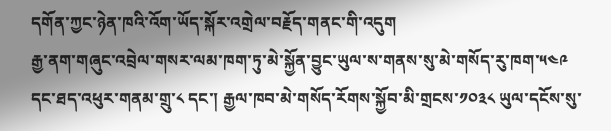དགོན་ཀྱང་ཉེན་ཁའི་འོག་ཡོད་སྐོར་འགྲེལ་བརྗོད་གནང་གི་འདུག
རྒྱ་ནག་གཞུང་འབྲེལ་གསར་ལམ་ཁག་ཏུ་མེ་སྐྱོན་བྱུང་ཡུལ་ས་གནས་སུ་མེ་གསོད་རུ་ཁག་༥༤༩ དང་ཐད་འཕུར་གནམ་གྲུ་༨ དང་། རྒྱལ་ཁབ་མེ་གསོད་རོགས་སྐྱོབ་མི་གྲངས་༡༠༣༨ ཡུལ་དངོས་སུ་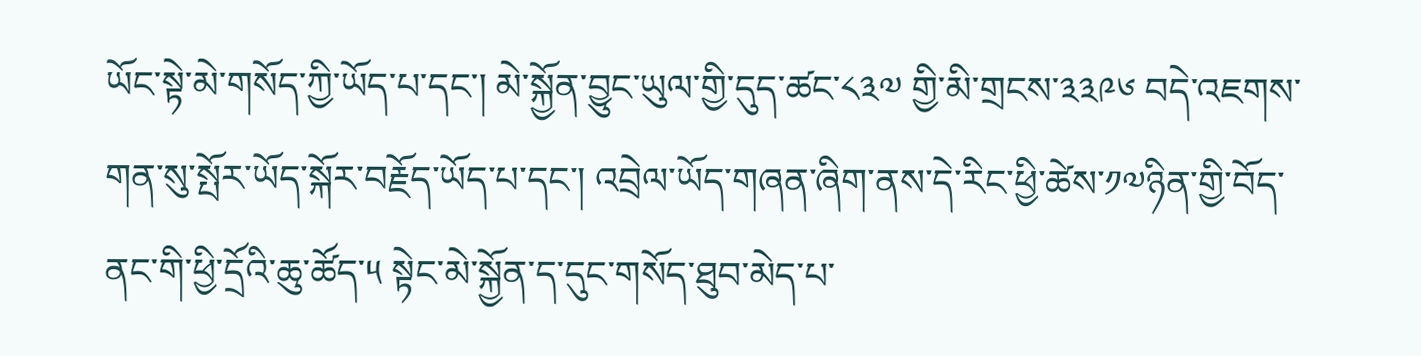ཡོང་སྟེ་མེ་གསོད་ཀྱི་ཡོད་པ་དང་། མེ་སྐྱོན་བྱུང་ཡུལ་གྱི་དུད་ཚང་༨༣༧ གྱི་མི་གྲངས་༣༣༩༦ བདེ་འཇགས་གན་སུ་སྤོར་ཡོད་སྐོར་བརྗོད་ཡོད་པ་དང་། འབྲེལ་ཡོད་གཞན་ཞིག་ནས་དེ་རིང་ཕྱི་ཚེས་༡༧ཉིན་གྱི་བོད་ནང་གི་ཕྱི་དྲོའི་ཆུ་ཚོད་༥ སྟེང་མེ་སྐྱོན་ད་དུང་གསོད་ཐུབ་མེད་པ་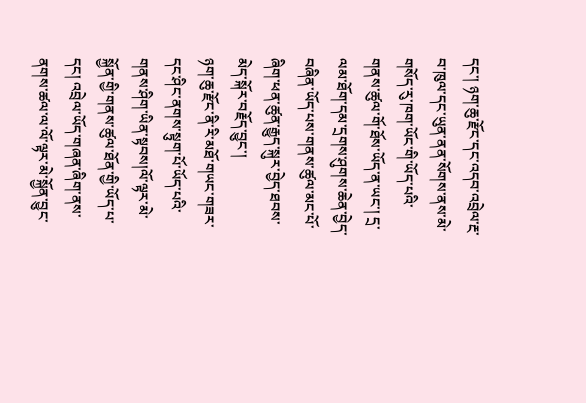དང་། ཉག་ཆུ་རྫོང་དང་འདབ་འབྲེལ་རྔ་བ་ཁུལ་དང་ཡུན་ནན་སོགས་ནས་མེ་གསོད་རུ་ཁག་ཡོང་གི་ཡོད་པའི་གནས་ཚུལ་གོ་ཐོས་ཡོད་ན་ཡང་། དྲ་ལམ་ཐོག་དམ་དྲགས་ཤུགས་ཆེན་བྱེད་བཞིན་ཡོད་པས་གནས་ཚུལ་མང་པོ་ཞིག་ཕན་ཚུན་རྒྱུད་སྐུར་བྱེད་ཐབས་མེད་སྐོར་བརྗོད་བྱུང་།
ཉག་ཆུ་རྫོང་ནི་རི་མཐོ་གཡང་གཟར་དང་ཤིང་ནགས་སྟུག་པོ་ཡོད་པའི་གནས་ཤིག་ཡིན་སྟབས།ལོ་ལྟར་མེ་སྐྱོན་གྱི་གནས་ཚུལ་ཐོན་གྱི་ཡོད་པ་དང། འབྲེལ་ཡོད་གཞན་ཞིག་ནས་ནགས་ཚལ་ལ་ལོ་ལྟར་མེ་སྐྱོན་བྱུང་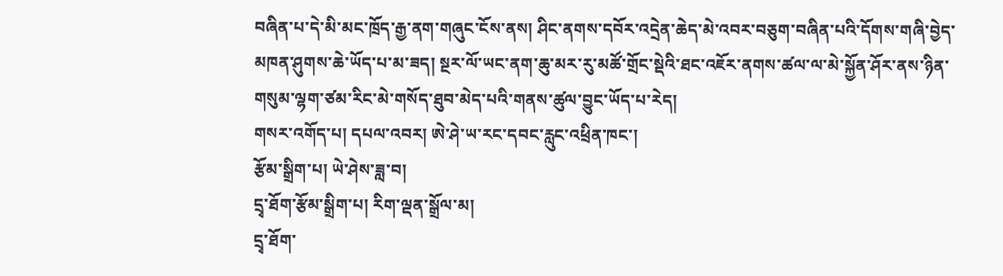བཞིན་པ་དེ་མི་མང་ཁྲོད་རྒྱ་ནག་གཞུང་ངོས་ནས། ཤིང་ནགས་དབོར་འདྲེན་ཆེད་མེ་འབར་བཅུག་བཞིན་པའི་དོགས་གཞི་བྱེད་མཁན་ཤུགས་ཆེ་ཡོད་པ་མ་ཟད། སྔར་ལོ་ཡང་ནག་ཆུ་མར་རུ་མཚོ་གྲོང་སྡེའི་ཐང་འཇོར་ནགས་ཚལ་ལ་མེ་སྐྱོན་ཤོར་ནས་ཉིན་གསུམ་ལྷག་ཙམ་རིང་མེ་གསོད་ཐུབ་མེད་པའི་གནས་ཚུལ་བྱུང་ཡོད་པ་རེད།
གསར་འགོད་པ། དཔལ་འབར། ཨེ་ཤེ་ཡ་རང་དབང་རླུང་འཕྲིན་ཁང་།
རྩོམ་སྒྲིག་པ། ཡེ་ཤེས་ཟླ་བ།
དྲྭ་ཐོག་རྩོམ་སྒྲིག་པ། རིག་ལྡན་སྒྲོལ་མ།
དྲྭ་ཐོག་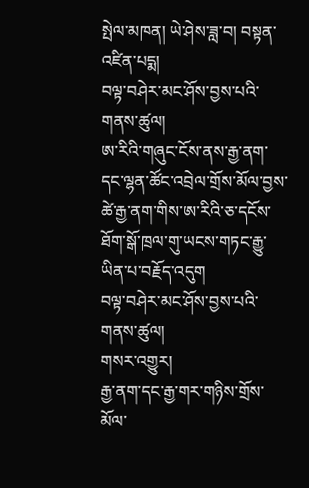སྤེལ་མཁན། ཡེ་ཤེས་ཟླ་བ། བསྟན་འཛིན་པདྨ།
བལྟ་བཤེར་མང་ཤོས་བྱས་པའི་གནས་ཚུལ།
ཨ་རིའི་གཞུང་ངོས་ནས་རྒྱ་ནག་དང་ལྷན་ཚོང་འབྲེལ་གྲོས་མོལ་བྱས་ཚེ་རྒྱ་ནག་གིས་ཨ་རིའི་ཅ་དངོས་ཐོག་སྒོ་ཁྲལ་གུ་ཡངས་གཏང་རྒྱུ་ཡིན་པ་བརྗོད་འདུག
བལྟ་བཤེར་མང་ཤོས་བྱས་པའི་གནས་ཚུལ།
གསར་འགྱུར།
རྒྱ་ནག་དང་རྒྱ་གར་གཉིས་གྲོས་མོལ་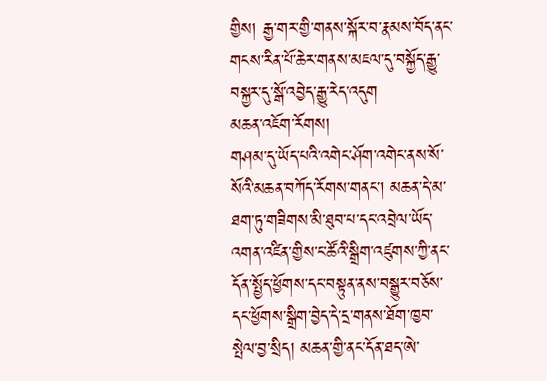གྱིས། རྒྱ་གར་གྱི་གནས་སྐོར་བ་རྣམས་བོད་ནང་གངས་རིན་པོ་ཆེར་གནས་མཇལ་དུ་བསྐྱོད་རྒྱུ་བསྐྱར་དུ་སྒོ་འབྱེད་རྒྱུ་རེད་འདུག
མཆན་འཇོག་རོགས།
གཤམ་དུ་ཡོད་པའི་འགེང་ཤོག་འགེང་ནས་སོ་སོའི་མཆན་བཀོད་རོགས་གནང་། མཆན་དེ་མ་ཐག་ཏུ་གཟིགས་མི་ཐུབ་པ་དང་འབྲེལ་ཡོད་འགན་འཛིན་གྱིས་ང་ཚོའི་སྒྲིག་འཛུགས་ཀྱི་ནང་དོན་སྤྱོད་ཕྱོགས་དང་བསྟུན་ནས་བསྒྱུར་བཅོས་དང་ཕྱོགས་སྒྲིག་བྱེད་དེ་དྲ་གནས་ཐོག་ཁྱབ་སྤེལ་བྱ་སྲིད། མཆན་གྱི་ནང་དོན་ཐད་ཨེ་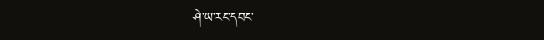ཤེ་ཡ་རང་དབང་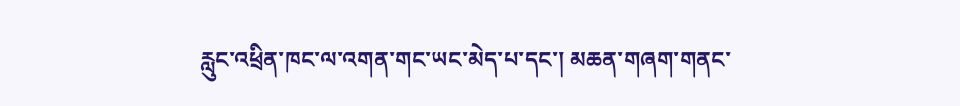རླུང་འཕྲིན་ཁང་ལ་འགན་གང་ཡང་མེད་པ་དང་། མཆན་གཞག་གནང་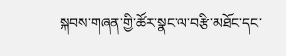སྐབས་གཞན་གྱི་ཚོར་སྣང་ལ་བརྩི་མཐོང་དང་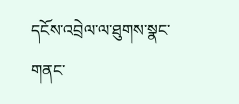དངོས་འབྲེལ་ལ་ཐུགས་སྣང་གནང་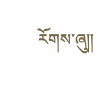རོགས་ཞུ༎